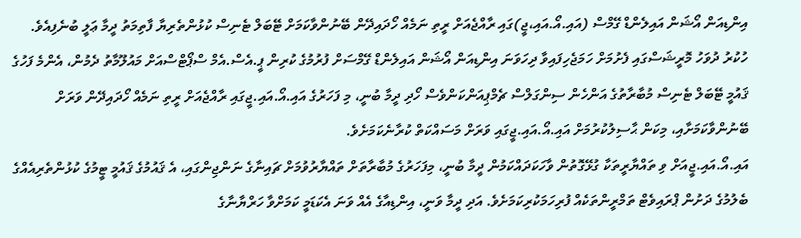އިންޑިއަން އޯޝަން އައިލެންޑް ގޭމްސް (އައި.އޯ.އައި،ޖީ)ގައި ރާއްޖެއަށް ރީތި ނަމެއް ހޯދައިދޭން ބޭނުންވާކަމަށް ޓޭބަލް ޓެނިސް ކުޅުންތެރިޔާ ފާތިމަތު ދީމާ ޢަލީ ބުނެފިއެވެ.
ހުކުރު ދުވަހު މޮރީޝަސްގައި ފެށުމަށް ހަމަޖެހިފައިވާ ދިހަވަނަ އިންޑިއަން އޯޝަން އައިލެންޑް ގޭމްސަށް ފުރުމުގެ ކުރިން ޕީ.އެސް.އެމް ސްޕޯޓްސްއަށް މައުލޫމާތު ދެމުން، އެންމެ ފަހުގެ ޤައުމީ ޓޭބަލް ޓެނިސް މުބާރާތުގެ އަންހެން ސިންގަލްސް ޗެމްޕިއަންކަންވެސް ހޯދި ދީމާ ބުނީ، މި ފަހަރުގެ އައި.އޯ.އައި.ޖީގައި ރާއްޖެއަށް ރީތި ނަމެއް ހޯދައިދޭން ވަރަށް ބޭނުންވާކަމަށާއި، މިކަން ޙާސިލުކުރުމަށް އައި.އޯ.އައި.ޖީގައި ވަރަށް މަސައްކަތް ކުރާނެކަމަށެވެ.
އައި.އޯ.އައި.ޖީއަށް ވި ތައްޔާރީތަކާ ގުޅޭގޮތުން ވާހަކަދައްކަމުން ދީމާ ބުނީ، މިފަހަރުގެ މުބާރާތަށް ތައްޔާރުވުމަށް ޗައިނާގެ ނަންޖިންގައި، އެ ޤައުމުގެ ޤައުމީ ޓީމުގެ ކުޅުންތެރިއެއްގެ ބެލުމުގެ ދަށުން ޕްރައިވެޓް ތަމްރީންތަކެއް ފުރިހަމަކުރިކަމަށެވެ. އަދި ދީމާ ވަނީ، އިންޑިއާގެ އެއް ވަނަ އެކަޑަމީ ކަމަށްވާ ހަރްޔާނާގެ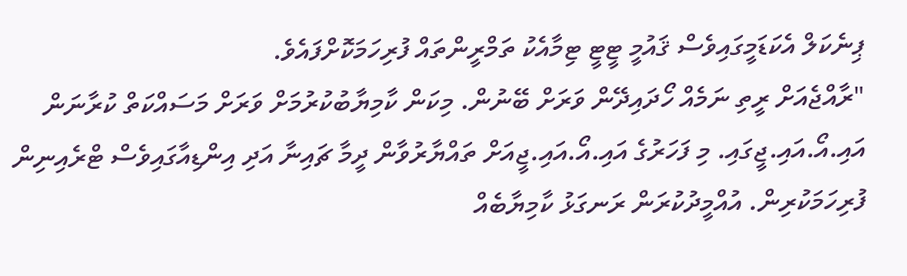ޕިނެކަލް އެކަޑަމީގައިވެސް ޤައުމީ ޓީޓީ ޓިމާއެކު ތަމްރީންތައް ފުރިހަމަކޮށްފައެވެ.
"ރާއްޖެއަށް ރީތި ނަމެއް ހޯދައިދޭން ވަރަށް ބޭނުން. މިކަން ކާމިޔާބުކުރުމަށް ވަރަށް މަސައްކަތް ކުރާނަން އައި.އޯ.އައި.ޖީގައި. މި ފަހަރުގެ އައި.އޯ.އައި.ޖީއަށް ތައްޔާރުވާން ދީމާ ޗައިނާ އަދި އިންޑިއާގައިވެސް ޓްރެއިނިން ފުރިހަމަކުރިން. އުއްމީދުކުރަން ރަނގަޅު ކާމިޔާބެއް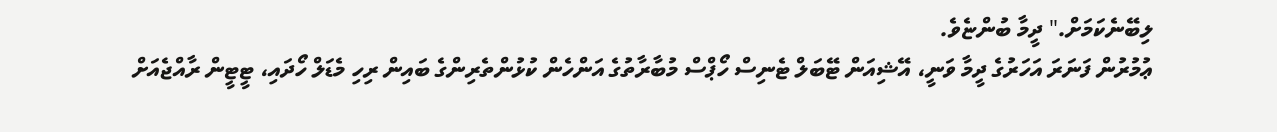ލިބޭނެކަމަށް." ދީމާ ބުންޏެވެ.
ޢުމުރުން ފަނަރަ އަހަރުގެ ދީމާ ވަނީ، އޭޝިއަން ޓޭބަލް ޓެނިސް ހޯޕްސް މުބާރާތުގެ އަންހެން ކުޅުންތެރިންގެ ބައިން ރިހި މެޑަލް ހޯދައި، ޓީޓީން ރާއްޖެއަށް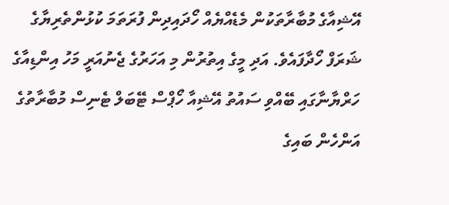އޭޝިއާގެ މުބާރާތަކުން މެޑެއްޔެއް ހޯދައިދިން ފުރަތަމަ ކުޅުންތެރިޔާގެ ޝަރަފް ހޯދާފައެވެ. އަދި މީގެ އިތުރުން މި އަހަރުގެ ޖެނުއަރީ މަހު އިންޑިއާގެ ހަރްޔާނާގައި ބޭއްވި ސައުތު އޭޝިއާ ހޯޕްސް ޓޭބަލް ޓެނިސް މުބާރާތުގެ އަންހެން ބައިގެ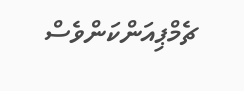ޗެމްޕިއަންކަންވެސް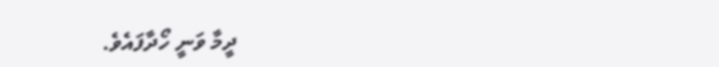ދީމާ ވަނީ ހޯދާފައެވެ.